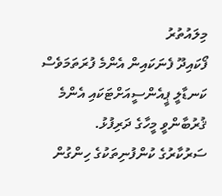މިލައުތުރު
ފޯކައިދޫ ފެނަކައިން އެންމެ ފުރަތަމަވެސް ކަނޑާލީ ޕީއެންސީއަށްޓަކައި އެންމެ ޤުރުބާންވީ މީހާގެ ދަރިފުޅު.
ސަރުކާރުގެ ކުންފުނިތަކުގެ ހިންގުން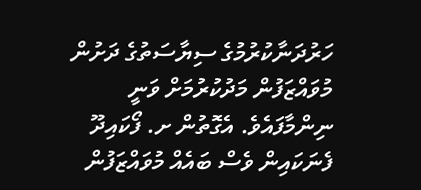ހަރުދަނާކުރުމުގެ ސިޔާސަތުގެ ދަށުން މުވައްޒަފުން މަދުކުރުމަށް ވަނީ ނިންމާފައެވެ. އެގޮތުން ށ. ފޯކައިދޫ ފެނަކައިން ވެސް ބައެއް މުވައްޒަފުން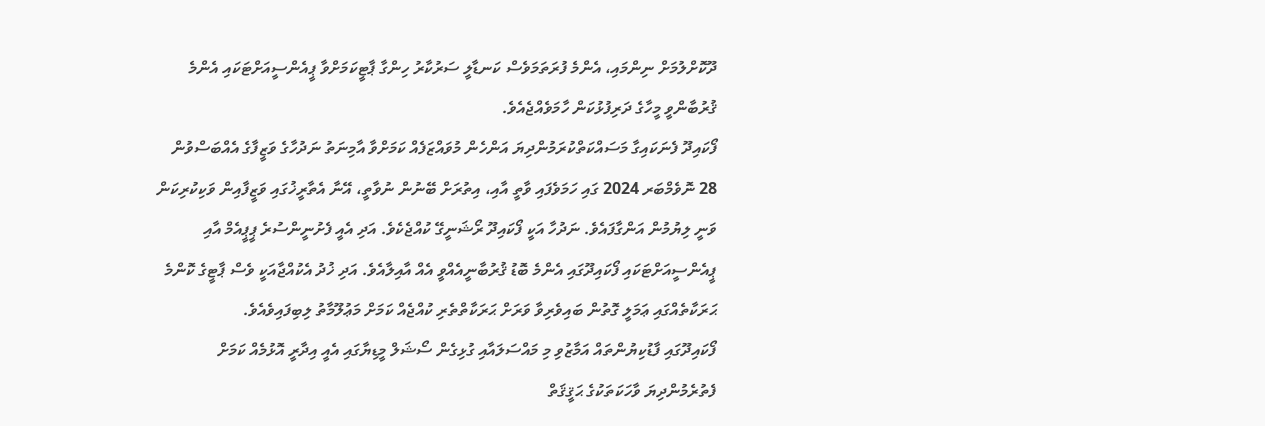ދޫކޮށްލުމަށް ނިންމައި، އެންމެ ފުރަތަމަވެސް ކަނޑާލީ ސަރުކާރު ހިންގާ ޕާޓީކަމަށްވާ ޕީއެންސީއަށްޓަކައި އެންމެ ޤުރުބާންވީ މީހާގެ ދަރިފުޅުކަން ހާމަވެއްޖެއެވެ.
ފޯކައިދޫ ފެނަކައިގާ މަސައްކަތްކުރަމުންދިޔަ އަންހެން މުވައްޒަފެއް ކަމަށްވާ އާމިނަތު ނަދުހާގެ ވަޒީފާގެ އެއްބަސްވުން 28 ނޮވެމްބަރ 2024 ގައި ހަމަވެފައި ވާތީ އާއި، އިތުރަށް ބޭނުން ނުވާތީ، އޭނާ އެތާރީޚުގައި ވަޒީފާއިން ވަކިކުރިކަން ވަނީ ލިޔުމުން އަންގާފައެވެ. ނަދުހާ އަކީ ފޯކައިދޫ ރޯޝަނީގޭ ކުއްޖެކެވެ. އަދި އެއީ ފެށުނީންސުރެ ޕީޕީއެމް އާއި ޕީއެންސީއަށްޓަކައި ފޯކައިދޫގައި އެންމެ ބޮޑު ޤުރުބާނީއެއްވީ އެއް އާއިލާއެވެ. އަދި ޚުދު އެކުއްޖާއަކީ ވެސް ޕާޓީގެ ކޮންމެ ޙަރަކާތެއްގައި ޢަމަލީ ގޮތުން ބައިވެރިވާ ވަރަށް ޙަރަކާތްތެރި ކުއްޖެއް ކަމަށް މަޢުލޫމާތު ލިބިފައިވެއެވެ.
ފޯކައިދޫގައި ފާޑުކިޔުންތައް އަމާޒުވި މި މައްސަލައާއި ގުޅިގެން ސޯޝަލް މީޑިޔާގައި އެއީ އިދާރީ އޮޅުމެއް ކަމަށް ފެތުރެމުންދިޔަ ވާހަކަތަކުގެ ޙަޤީޤަތް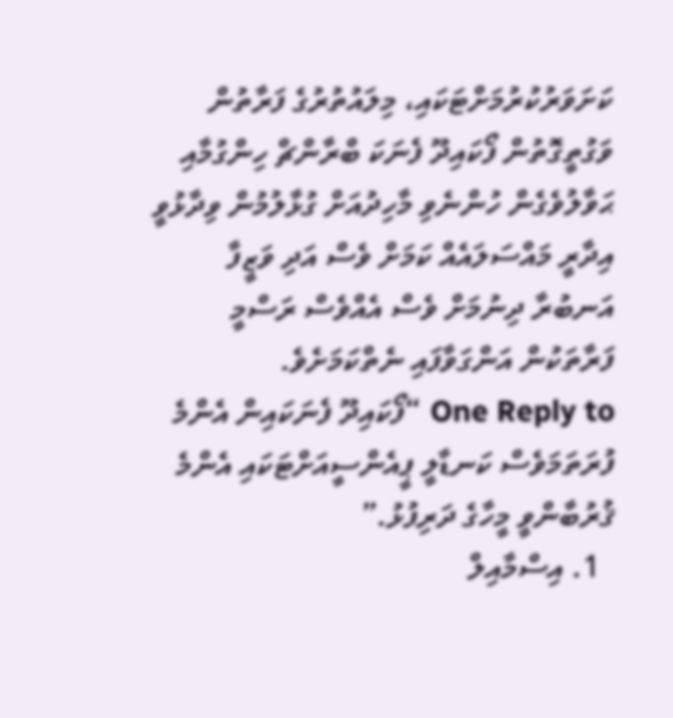ކަށަވަރުކުރުމަށްޓަކައި، މިލައުތުރުގެ ފަރާތުން ވަގުތީގޮތުން ފޯކައިދޫ ފެނަކަ ބްރާންޗް ހިންގުމާއި ޙަވާލުވެގެން ހުންނެވި މާހިދުއަށް ގުޅާލުމުން ވިދާޅުވީ އިދާރީ މައްސަލައެއް ކަމަށް ވެސް އަދި ވަޒީފާ އަނބުރާ ދިނުމަށް ވެސް އެއްވެސް ރަސްމީ ފަރާތަކުން އަންގަވާފައި ނެތްކަމަށެވެ.
One Reply to “ފޯކައިދޫ ފެނަކައިން އެންމެ ފުރަތަމަވެސް ކަނޑާލީ ޕީއެންސީއަށްޓަކައި އެންމެ ޤުރުބާންވީ މީހާގެ ދަރިފުޅު.”
  1. އިސްމާއިލް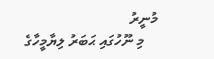މުނީރު
    މި ނޫހުގައި ޙަބަރު ލިޔާމީހާގެ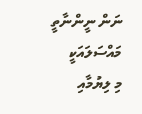ނަން ނީންނާތީ މައްސަލައަކީ
މި ލިޔުމާއި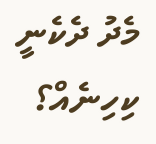މެދު ދެކެނީ ކިހިނެއް؟